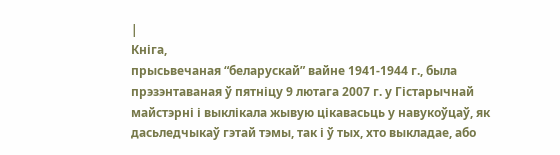|
Кніга,
прысьвечаная “беларускай” вайне 1941-1944 г., была прэзэнтаваная ў пятніцу 9 лютага 2007 г. у Гістарычнай майстэрні і выклікала жывую цікавасьць у навукоўцаў, як дасьледчыкаў гэтай тэмы, так і ў тых, хто выкладае, або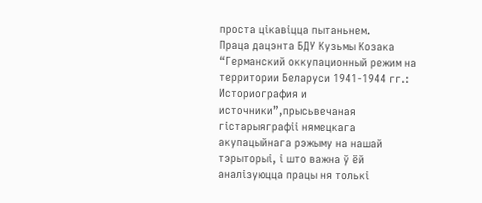проста цікавіцца пытаньнем.
Праца дацэнта БДУ Кузьмы Козака “Германский оккупационный режим на территории Беларуси 1941-1944 гг.: Историография и источники”,прысьвечаная гістарыяграфіі нямецкага акупацыйнага рэжыму на нашай тэрыторыі, і што важна ў ёй аналізуюцца працы ня толькі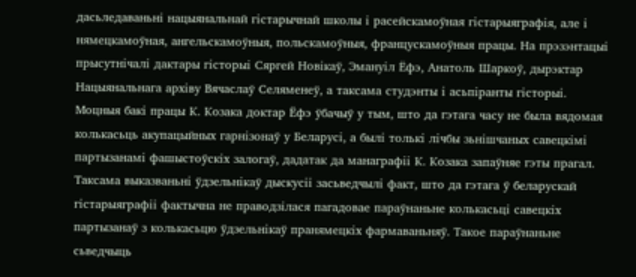дасьледаваньні нацыянальнай гістарычнай школы і расейскамоўная гістарыяграфія, але і нямецкамоўная, ангельскамоўныя, польскамоўныя, францускамоўныя працы. На прэзэнтацыі прысутнічалі дактары гісторыі Сяргей Новікаў, Эмануіл Ёфэ, Анатоль Шаркоў, дырэктар Нацыянальнага архіву Вячаслаў Селяменеў, а таксама студэнты і асьпіранты гісторыі.
Моцныя бакі працы К. Козака доктар Ёфэ ўбачыў у тым, што да гэтага часу не была вядомая колькасьць акупацыйных гарнізонаў у Беларусі, а былі толькі лічбы зьнішчаных савецкімі партызанамі фашыстоўскіх залогаў, дадатак да манаграфіі К. Козака запаўняе гэты прагал. Таксама выказваньні ўдзельнікаў дыскусіі засьведчылі факт, што да гэтага ў беларускай гістарыяграфіі фактычна не праводзілася пагадовае параўнаньне колькасьці савецкіх партызанаў з колькасьцю ўдзельнікаў пранямецкіх фармаваньняў. Такое параўнаньне сьведчыць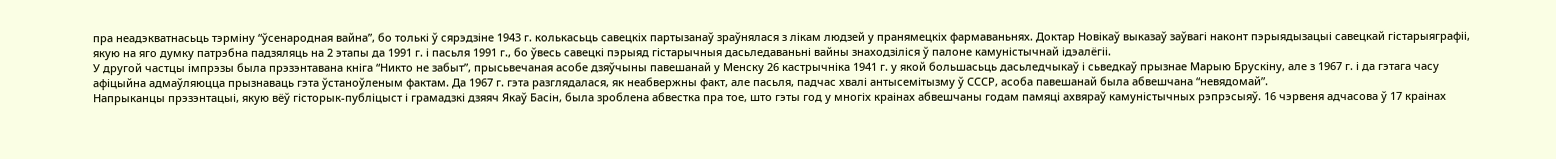пра неадэкватнасьць тэрміну “ўсенародная вайна”, бо толькі ў сярэдзіне 1943 г. колькасьць савецкіх партызанаў зраўнялася з лікам людзей у пранямецкіх фармаваньнях. Доктар Новікаў выказаў заўвагі наконт пэрыядызацыі савецкай гістарыяграфіі, якую на яго думку патрэбна падзяляць на 2 этапы да 1991 г. і пасьля 1991 г., бо ўвесь савецкі пэрыяд гістарычныя дасьледаваньні вайны знаходзіліся ў палоне камуністычнай ідэалёгіі.
У другой частцы імпрэзы была прэзэнтавана кніга “Никто не забыт”, прысьвечаная асобе дзяўчыны павешанай у Менску 26 кастрычніка 1941 г. у якой большасьць дасьледчыкаў і сьведкаў прызнае Марыю Брускіну, але з 1967 г. і да гэтага часу афіцыйна адмаўляюцца прызнаваць гэта ўстаноўленым фактам. Да 1967 г. гэта разглядалася, як неабвержны факт, але пасьля, падчас хвалі антысемітызму ў СССР, асоба павешанай была абвешчана “невядомай”.
Напрыканцы прэзэнтацыі, якую вёў гісторык-публіцыст і грамадзкі дзяяч Якаў Басін, была зроблена абвестка пра тое, што гэты год у многіх краінах абвешчаны годам памяці ахвяраў камуністычных рэпрэсыяў. 16 чэрвеня адчасова ў 17 краінах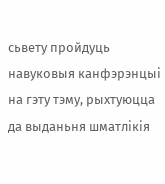сьвету пройдуць навуковыя канфэрэнцыі на гэту тэму, рыхтуюцца да выданьня шматлікія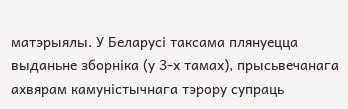матэрыялы. У Беларусі таксама плянуецца выданьне зборніка (у 3-х тамах), прысьвечанага ахвярам камуністычнага тэрору супраць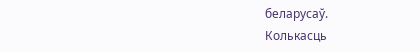беларусаў.
Колькасць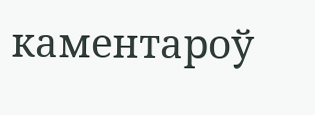каментароў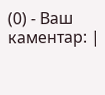(0) - Ваш каментар: |